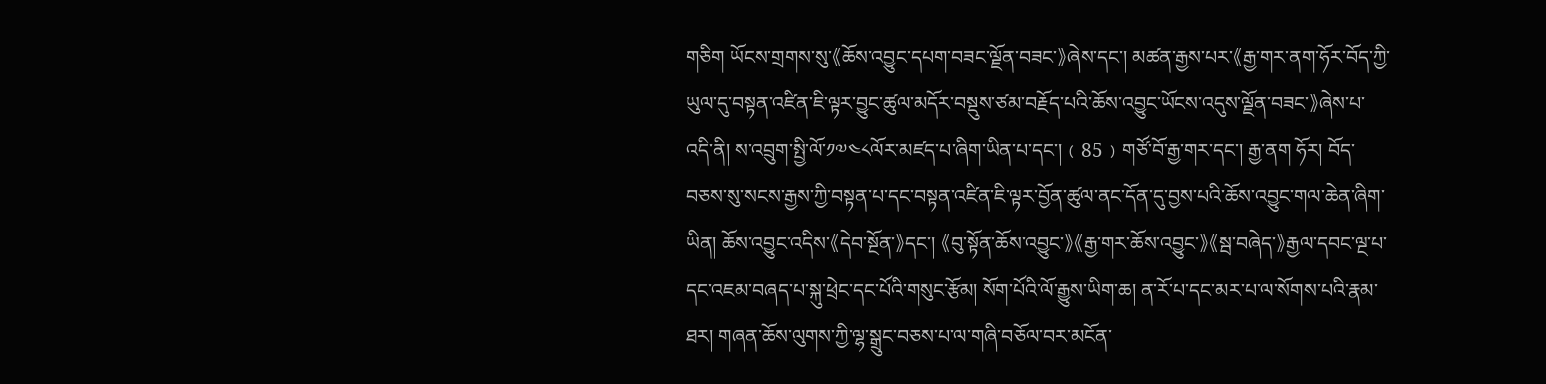གཅིག ཡོངས་གྲགས་སུ་《ཆོས་འབྱུང་དཔག་བཟང་ལྗོན་བཟང་》ཞེས་དང་། མཚན་རྒྱས་པར་《རྒྱ་གར་ནག་ཧོར་བོད་ཀྱི་ཡུལ་དུ་བསྟན་འཛིན་ཇི་ལྟར་བྱུང་ཚུལ་མདོར་བསྡུས་ཙམ་བརྗོད་པའི་ཆོས་འབྱུང་ཡོངས་འདུས་ལྗོན་བཟང་》ཞེས་པ་འདི་ནི། ས་འབྲུག་སྤྱི་ལོ་༡༧༤༨ལོར་མཛད་པ་ཞིག་ཡིན་པ་དང་།﹙85﹚གཙོ་བོ་རྒྱ་གར་དང་། རྒྱ་ནག ཧོར། བོད་བཅས་སུ་སངས་རྒྱས་ཀྱི་བསྟན་པ་དང་བསྟན་འཛིན་ཇི་ལྟར་བྱོན་ཚུལ་ནང་དོན་དུ་བྱས་པའི་ཆོས་འབྱུང་གལ་ཆེན་ཞིག་ཡིན། ཆོས་འབྱུང་འདིས་《དེབ་སྔོན་》དང་། 《བུ་སྟོན་ཆོས་འབྱུང་》《རྒྱ་གར་ཆོས་འབྱུང་》《སྦ་བཞེད་》རྒྱལ་དབང་ལྔ་པ་དང་འཇམ་བཞད་པ་སྐུ་ཕྲེང་དང་པོའི་གསུང་རྩོམ། སོག་པོའི་ལོ་རྒྱུས་ཡིག་ཆ། ན་རོ་པ་དང་མར་པ་ལ་སོགས་པའི་རྣམ་ཐར། གཞན་ཆོས་ལུགས་ཀྱི་ལྷ་སྒྲུང་བཅས་པ་ལ་གཞི་བཅོལ་བར་མངོན་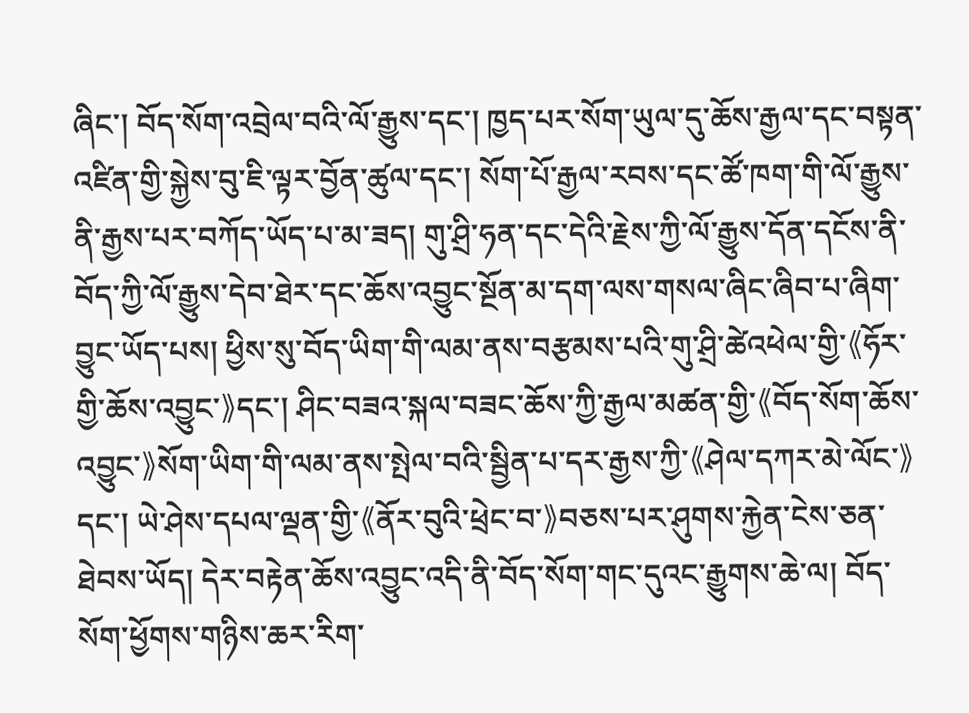ཞིང་། བོད་སོག་འབྲེལ་བའི་ལོ་རྒྱུས་དང་། ཁྱད་པར་སོག་ཡུལ་དུ་ཆོས་རྒྱལ་དང་བསྟན་འཛིན་གྱི་སྐྱེས་བུ་ཇི་ལྟར་བྱོན་ཚུལ་དང་། སོག་པོ་རྒྱལ་རབས་དང་ཚོ་ཁག་གི་ལོ་རྒྱུས་ནི་རྒྱས་པར་བཀོད་ཡོད་པ་མ་ཟད། གུ་ཤྲི་ཧན་དང་དེའི་རྗེས་ཀྱི་ལོ་རྒྱུས་དོན་དངོས་ནི་བོད་ཀྱི་ལོ་རྒྱུས་དེབ་ཐེར་དང་ཆོས་འབྱུང་སྔོན་མ་དག་ལས་གསལ་ཞིང་ཞིབ་པ་ཞིག་བྱུང་ཡོད་པས། ཕྱིས་སུ་བོད་ཡིག་གི་ལམ་ནས་བརྩམས་པའི་གུ་ཤྲི་ཚེའཕེལ་གྱི་《ཧོར་གྱི་ཆོས་འབྱུང་》དང་། ཤིང་བཟའ་སྐལ་བཟང་ཆོས་ཀྱི་རྒྱལ་མཚན་གྱི་《བོད་སོག་ཆོས་འབྱུང་》སོག་ཡིག་གི་ལམ་ནས་སྤེལ་བའི་སྦྱིན་པ་དར་རྒྱས་ཀྱི་《ཤེལ་དཀར་མེ་ལོང་》དང་། ཡེ་ཤེས་དཔལ་ལྡན་གྱི་《ནོར་བུའི་ཕྲེང་བ་》བཅས་པར་ཤུགས་རྐྱེན་ངེས་ཅན་ཐེབས་ཡོད། དེར་བརྟེན་ཆོས་འབྱུང་འདི་ནི་བོད་སོག་གང་དུའང་རྒྱུགས་ཆེ་ལ། བོད་སོག་ཕྱོགས་གཉིས་ཆར་རིག་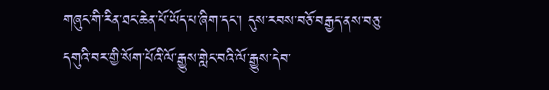གཞུང་གི་རིན་ཐང་ཆེན་པོ་ཡོད་པ་ཞིག་དང་། དུས་རབས་བཅོ་བརྒྱད་ནས་བཅུ་དགུའི་བར་གྱི་སོག་པོའི་ལོ་རྒྱུས་གླེང་བའི་ལོ་རྒྱུས་དེབ་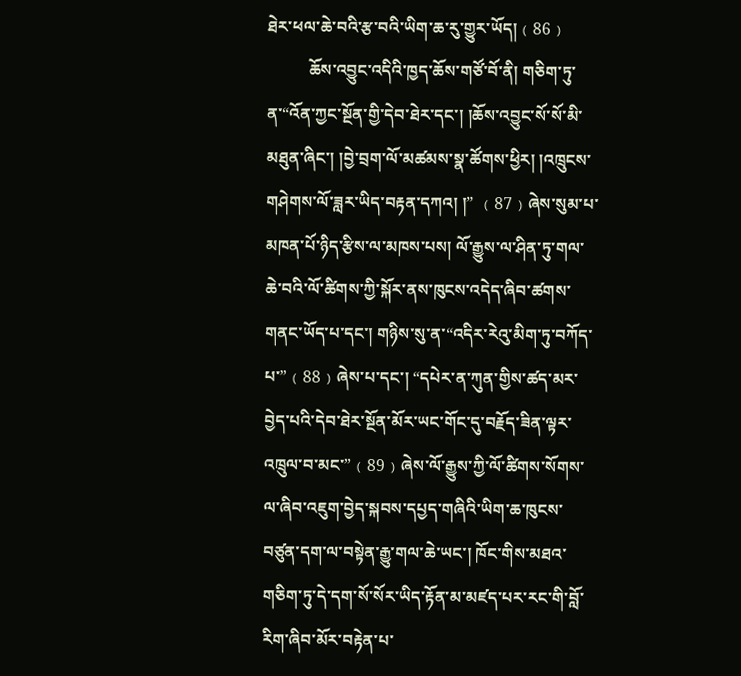ཐེར་ཕལ་ཆེ་བའི་རྩ་བའི་ཡིག་ཆ་རུ་གྱུར་ཡོད།﹙86﹚
          ཆོས་འབྱུང་འདིའི་ཁྱད་ཆོས་གཙོ་བོ་ནི། གཅིག་ཏུ་ན་“འོན་ཀྱང་སྔོན་གྱི་དེབ་ཐེར་དང་། །ཆོས་འབྱུང་སོ་སོ་མི་མཐུན་ཞིང་། །བྱེ་བྲག་ལོ་མཚམས་སྣ་ཚོགས་ཕྱིར། །འཁྲུངས་གཤེགས་ལོ་ཟླར་ཡིད་བརྟན་དཀའ། །” ﹙87﹚ཞེས་སུམ་པ་མཁན་པོ་ཉིད་རྩིས་ལ་མཁས་པས། ལོ་རྒྱུས་ལ་ཤིན་ཏུ་གལ་ཆེ་བའི་ལོ་ཚིགས་ཀྱི་སྐོར་ནས་ཁུངས་འདེད་ཞིབ་ཚགས་གནང་ཡོད་པ་དང་། གཉིས་སུ་ན་“འདིར་རེའུ་མིག་ཏུ་བཀོད་པ་”﹙88﹚ཞེས་པ་དང་། “དཔེར་ན་ཀུན་གྱིས་ཚད་མར་བྱེད་པའི་དེབ་ཐེར་སྔོན་མོར་ཡང་གོང་དུ་བརྗོད་ཟིན་ལྟར་འཁྲུལ་བ་མང་”﹙89﹚ཞེས་ལོ་རྒྱུས་ཀྱི་ལོ་ཚིགས་སོགས་ལ་ཞིབ་འཇུག་བྱེད་སྐབས་དཔྱད་གཞིའི་ཡིག་ཆ་ཁུངས་བཙུན་དག་ལ་བསྟེན་རྒྱུ་གལ་ཆེ་ཡང་། ཁོང་གིས་མཐའ་གཅིག་ཏུ་དེ་དག་སོ་སོར་ཡིད་རྟོན་མ་མཛད་པར་རང་གི་བློ་རིག་ཞིབ་མོར་བརྟེན་པ་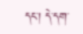དང་། དེ་དག་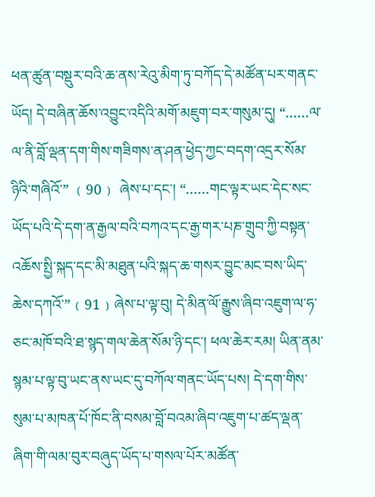ཕན་ཚུན་བསྡུར་བའི་ཆ་ནས་རེའུ་མིག་ཏུ་བཀོད་དེ་མཚོན་པར་གནང་ཡོད། དེ་བཞིན་ཆོས་འབྱུང་འདིའི་མགོ་མཇུག་བར་གསུམ་དུ། “......ལ་ལ་ནི་བློ་ལྡན་དག་གིས་གཟིགས་ན་ཤན་ཕྱེད་ཀྱང་བདག་འདྲར་སོམ་ཉིའི་གཞིའོ་” ﹙90﹚ ཞེས་པ་དང་། “......གང་ལྟར་ཡང་དེང་སང་ཡོད་པའི་དེ་དག་ན་རྒྱལ་བའི་བཀའ་དང་རྒྱ་གར་པཎ་གྲུབ་ཀྱི་བསྟན་འཆོས་སྤྱི་སྐད་དང་མི་མཐུན་པའི་སྐད་ཆ་གསར་བྱུང་མང་བས་ཡིད་ཆེས་དཀའོ་”﹙91﹚ཞེས་པ་ལྟ་བུ། དེ་མིན་ལོ་རྒྱུས་ཞིབ་འཇུག་ལ་ཧ་ཅང་མཁོ་བའི་ཐ་སྙད་གལ་ཆེན་སོམ་ཉི་དང་། ཕལ་ཆེར་རམ། ཡིན་ནམ་སྙམ་པ་ལྟ་བུ་ཡང་ནས་ཡང་དུ་བཀོལ་གནང་ཡོད་པས། དེ་དག་གིས་སུམ་པ་མཁན་པོ་ཁོང་ནི་བསམ་བློ་བའམ་ཞིབ་འཇུག་པ་ཚད་ལྡན་ཞིག་གི་ལམ་བུར་བཞུད་ཡོད་པ་གསལ་པོར་མཚོན་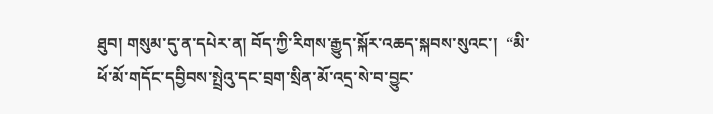ཐུབ། གསུམ་དུ་ན་དཔེར་ན། བོད་ཀྱི་རིགས་རྒྱུད་སྐོར་འཆད་སྐབས་སུའང་།  “མི་ཕོ་མོ་གདོང་དབྱིབས་སྤྲེའུ་དང་བྲག་སྲིན་མོ་འདྲ་སེ་བ་བྱུང་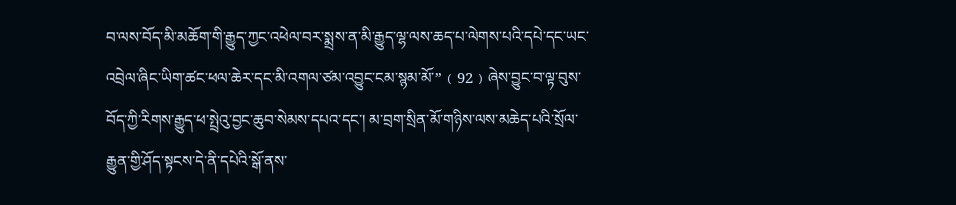བ་ལས་བོད་མི་མཆོག་གི་རྒྱུད་ཀྱང་འཕེལ་བར་སྨྲས་ན་མི་རྒྱུད་ལྷ་ལས་ཆད་པ་ལེགས་པའི་དཔེ་དང་ཡང་འབྲེལ་ཞིང་ཡིག་ཚང་ཕལ་ཆེར་དང་མི་འགལ་ཙམ་འབྱུང་ངམ་སྙམ་མོ་”﹙92﹚ཞེས་བྱུང་བ་ལྟ་བུས་བོད་ཀྱི་རིགས་རྒྱུད་ཕ་སྤྲེའུ་བྱང་ཆུབ་སེམས་དཔའ་དང་། མ་བྲག་སྲིན་མོ་གཉིས་ལས་མཆེད་པའི་སྲོལ་རྒྱུན་གྱི་ཤོད་སྟངས་དེ་ནི་དཔེའི་སྒོ་ནས་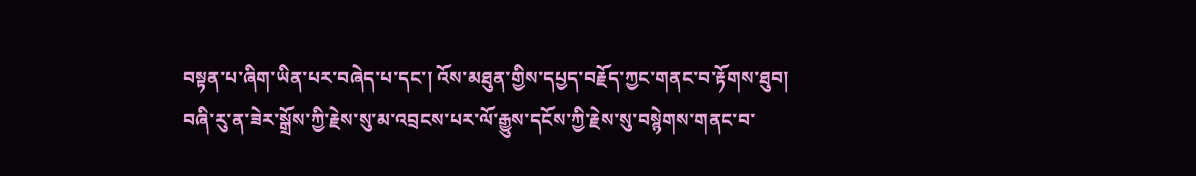བསྟན་པ་ཞིག་ཡིན་པར་བཞེད་པ་དང་། འོས་མཐུན་གྱིས་དཔྱད་བརྗོད་ཀྱང་གནང་བ་རྟོགས་ཐུབ། བཞི་རུ་ན་ཟེར་སྒྲོས་ཀྱི་རྗེས་སུ་མ་འབྲངས་པར་ལོ་རྒྱུས་དངོས་ཀྱི་རྗེས་སུ་བསྙེགས་གནང་བ་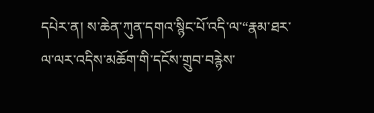དཔེར་ན། ས་ཆེན་ཀུན་དགའ་སྙིང་པོ་འདི་ལ་“རྣམ་ཐར་ལ་ལར་འདིས་མཆོག་གི་དངོས་གྲུབ་བརྙེས་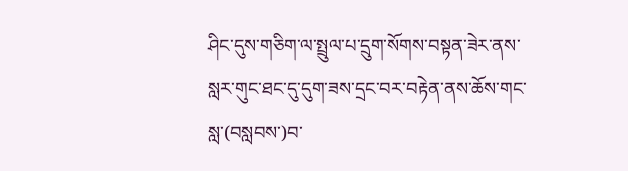ཤིང་དུས་གཅིག་ལ་སྤྲུལ་པ་དྲུག་སོགས་བསྟན་ཟེར་ནས་སླར་གུང་ཐང་དུ་དུག་ཟས་དྲང་བར་བརྟེན་ནས་ཆོས་གང་སླ་(བསླབས་)བ་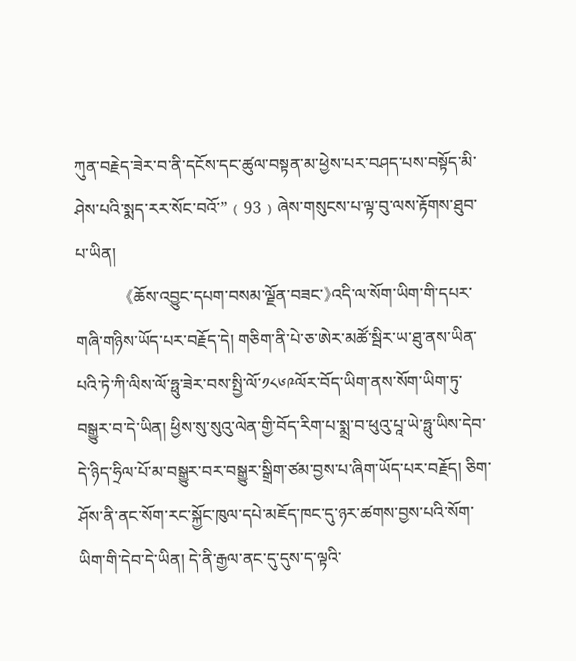ཀུན་བརྗེད་ཟེར་བ་ནི་དངོས་དང་ཚུལ་བསྟན་མ་ཕྱེས་པར་བཤད་པས་བསྟོད་མི་ཤེས་པའི་སྨད་རར་སོང་བའོ་”﹙93﹚ཞེས་གསུངས་པ་ལྟ་བུ་ལས་རྟོགས་ཐུབ་པ་ཡིན།
          《ཆོས་འབྱུང་དཔག་བསམ་ལྗོན་བཟང་》འདི་ལ་སོག་ཡིག་གི་དཔར་གཞི་གཉིས་ཡོད་པར་བརྗོད་དེ། གཅིག་ནི་པེ་ཅ་ཨེར་མཚོ་སྦིར་ཡ་ཐུ་ནས་ཡིན་པའི་ཏེ་ཀི་ལིས་ལོ་ཧྥུ་ཟེར་བས་སྤྱི་ལོ་༡༨༦༩ལོར་བོད་ཡིག་ནས་སོག་ཡིག་ཏུ་བསྒྱུར་བ་དེ་ཡིན། ཕྱིས་སུ་སུའུ་ལེན་གྱི་བོད་རིག་པ་སྨྲ་བ་ཕུའུ་པཱ་ཡེ་ཧྥུ་ཡིས་དེབ་དེ་ཉིད་ཧྲིལ་པོ་མ་བསྒྱུར་བར་བསྒྱུར་སྒྲིག་ཙམ་བྱས་པ་ཞིག་ཡོད་པར་བརྗོད། ཅིག་ཤོས་ནི་ནང་སོག་རང་སྐྱོང་ཁུལ་དཔེ་མཇོད་ཁང་དུ་ཉར་ཚགས་བྱས་པའི་སོག་ཡིག་གི་དེབ་དེ་ཡིན། དེ་ནི་རྒྱལ་ནང་དུ་དུས་ད་ལྟའི་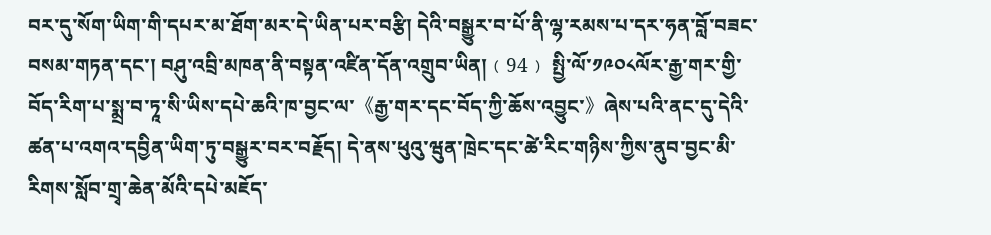བར་དུ་སོག་ཡིག་གི་དཔར་མ་ཐོག་མར་དེ་ཡིན་པར་བརྩི། དེའི་བསྒྱུར་བ་པོ་ནི་ལྷ་རམས་པ་དར་ཧན་བློ་བཟང་བསམ་གཏན་དང་། བཤུ་འབྲི་མཁན་ནི་བསྟན་འཛིན་དོན་འགྲུབ་ཡིན།﹙94﹚ སྤྱི་ལོ་༡༩༠༨ལོར་རྒྱ་གར་གྱི་བོད་རིག་པ་སྨྲ་བ་ཏཱ་སི་ཡིས་དཔེ་ཆའི་ཁ་བྱང་ལ་《རྒྱ་གར་དང་བོད་ཀྱི་ཆོས་འབྱུང་》ཞེས་པའི་ནང་དུ་དེའི་ཚན་པ་འགའ་དབྱིན་ཡིག་ཏུ་བསྒྱུར་བར་བརྗོད། དེ་ནས་ཕུའུ་ཝུན་ཁྲེང་དང་ཚེ་རིང་གཉིས་ཀྱིས་ནུབ་བྱང་མི་རིགས་སློབ་གྲྭ་ཆེན་མོའི་དཔེ་མཇོད་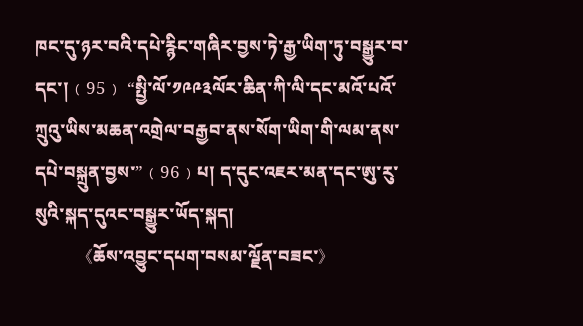ཁང་དུ་ཉར་བའི་དཔེ་རྙིང་གཞིར་བྱས་ཏེ་རྒྱ་ཡིག་ཏུ་བསྒྱུར་བ་དང་།﹙95﹚ “སྤྱི་ལོ་༡༩༩༣ལོར་ཆིན་ཀི་ལི་དང་མའོ་པའོ་ཀྲུའུ་ཡིས་མཆན་འགྲེལ་བརྒྱབ་ནས་སོག་ཡིག་གི་ལམ་ནས་དཔེ་བསྐྲུན་བྱས་”﹙96﹚པ། ད་དུང་འཇར་མན་དང་ཨུ་རུ་སུའི་སྐད་དུའང་བསྒྱུར་ཡོད་སྐད།
          《ཆོས་འབྱུང་དཔག་བསམ་ལྗོན་བཟང་》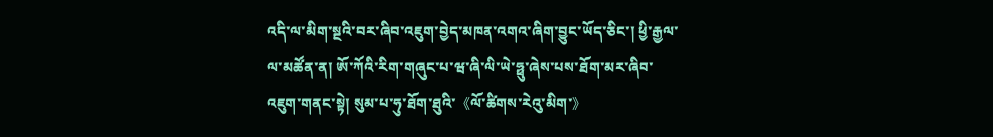འདི་ལ་མིག་སྔའི་བར་ཞིབ་འཇུག་བྱེད་མཁན་འགའ་ཞིག་བྱུང་ཡོད་ཅིང་། ཕྱི་རྒྱལ་ལ་མཚོན་ན། ཨོ་ཀོའི་རིག་གཞུང་པ་ཝ་ཞི་ལི་ཡེ་ཧྥུ་ཞེས་པས་ཐོག་མར་ཞིབ་འཇུག་གནང་སྟེ། སུམ་པ་ཧུ་ཐོག་ཐུའི་《ལོ་ཚིགས་རེའུ་མིག་》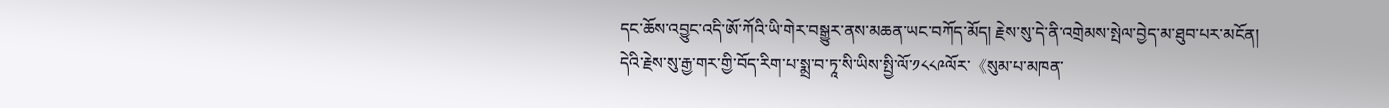དང་ཆོས་འབྱུང་འདི་ཨོ་ཀོའི་ཡི་གེར་བསྒྱུར་ནས་མཆན་ཡང་བཀོད་མོད། རྗེས་སུ་དེ་ནི་འགྲེམས་སྤེལ་བྱེད་མ་ཐུབ་པར་མངོན། དེའི་རྗེས་སུ་རྒྱ་གར་གྱི་བོད་རིག་པ་སྨྲ་བ་ཏཱ་སི་ཡིས་སྤྱི་ལོ་༡༨༨༩ལོར་《སུམ་པ་མཁན་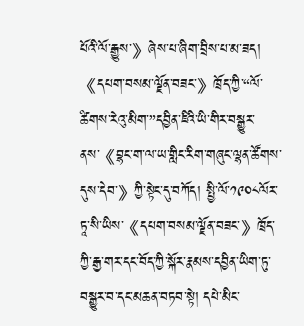པོའི་ལོ་རྒྱུས་》ཞེས་པ་ཞིག་བྲིས་པ་མ་ཟད། 《དཔག་བསམ་ལྗོན་བཟང་》ཁྲོད་ཀྱི་“ལོ་ཚིགས་རེའུ་མིག་”དབྱིན་ཇིའི་ཡི་གིར་བསྒྱུར་ནས་《བྷང་ག་ལ་ཡ་གླིང་རིག་གཞུང་ལྷན་ཚོགས་དུས་དེབ་》ཀྱི་སྟེང་དུ་བཀོད། སྤྱི་ལོ་༡༩༠༨ལོར་ཏཱ་སི་ཡིས་《དཔག་བསམ་ལྗོན་བཟང་》ཁྲོད་ཀྱི་རྒྱ་གར་དང་བོད་ཀྱི་སྐོར་རྣམས་དབྱིན་ཡིག་ཏུ་བསྒྱུར་བ་དང་མཆན་བཏབ་སྟེ། དཔེ་མིང་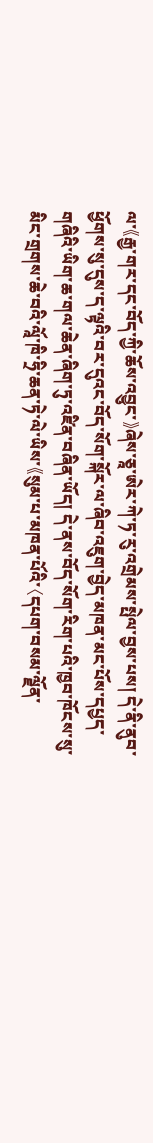ལ་《རྒྱ་གར་དང་བོད་ཀྱི་ཆོས་འབྱུང་》ཞེས་ཅཱ་ཨེར་ཀེ་ཏ་རུ་འགྲེམས་སྤེལ་བྱས་པས། དེ་ནི་ནུབ་ཕྱོགས་སུ་དུས་ད་ལྟའི་བར་དུའང་བོད་སོག་སྐོར་ལ་ཞིབ་འཇུག་བྱེད་མཁན་མང་པོས་དཔྱད་གཞིའི་ཡིག་ཆ་གལ་ཆེན་ཞིག་ཏུ་འཛིན་བཞིན་ཡོད། དེ་ནས་བོད་སོག་རིག་པའི་ཁྱབ་ཁོངས་སུ་མིང་གྲགས་ཆེ་བའི་ལཱོ་ཁི་ཧྲི་ཆན་ཏེ་ལེ་ཡིས་《སུམ་པ་མཁན་པོའི་〈དཔག་བསམ་ལྗོན་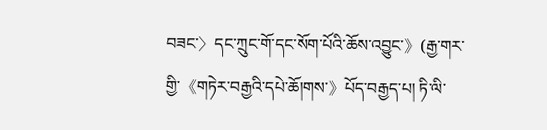བཟང་〉དང་ཀྲུང་གོ་དང་སོག་པོའི་ཆོས་འབྱུང་》(རྒྱ་གར་གྱི་《གཏེར་བརྒྱའི་དཔེ་ཆོ།གས་》པོད་བརྒྱད་པ། ཏི་ལི་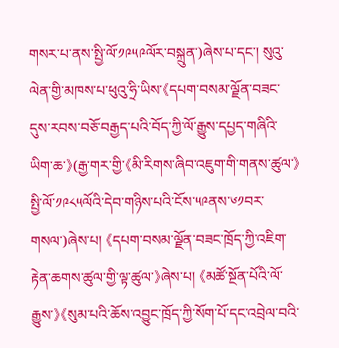གསར་པ་ནས་སྤྱི་ལོ་༡༩༥༩ལོར་བསྐྲུན་)ཞེས་པ་དང་། སུའུ་ལེན་གྱི་མཁས་པ་ཕུའུ་ཧྲི་ཡིས་《དཔག་བསམ་ལྗོན་བཟང་དུས་རབས་བཅོ་བརྒྱད་པའི་བོད་ཀྱི་ལོ་རྒྱུས་དཔྱད་གཞིའི་ཡིག་ཆ་》(རྒྱ་གར་གྱི་《མི་རིགས་ཞིབ་འཇུག་གི་གནས་ཚུལ་》སྤྱི་ལོ་༡༩༨༥ལོའི་དེབ་གཉིས་པའི་ངོས་༥༩ནས་༦༡བར་གསལ་)ཞེས་པ། 《དཔག་བསམ་ལྗོན་བཟང་ཁྲོད་ཀྱི་འཇིག་རྟེན་ཆགས་ཚུལ་གྱི་ལྟ་ཚུལ་》ཞེས་པ། 《མཚོ་སྔོན་པོའི་ལོ་རྒྱུས་》《སུམ་པའི་ཆོས་འབྱུང་ཁྲོད་ཀྱི་སོག་པོ་དང་འབྲེལ་བའི་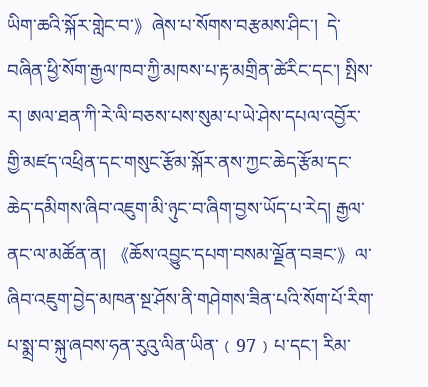ཡིག་ཆའི་སྐོར་གླེང་བ་》ཞེས་པ་སོགས་བརྩམས་ཤིང་།  དེ་བཞིན་ཕྱི་སོག་རྒྱལ་ཁབ་ཀྱི་མཁས་པ་རྟ་མགྲིན་ཚེརིང་དང་། སྤིས་ར། ཨལ་ཐན་ཀི་རེ་ལི་བཅས་པས་སུམ་པ་ཡེ་ཤེས་དཔལ་འབྱོར་གྱི་མཛད་འཕྲིན་དང་གསུང་རྩོམ་སྐོར་ནས་ཀྱང་ཆེད་རྩོམ་དང་ཆེད་དམིགས་ཞིབ་འཇུག་མི་ཉུང་བ་ཞིག་བྱས་ཡོད་པ་རེད། རྒྱལ་ནང་ལ་མཚོན་ན། 《ཆོས་འབྱུང་དཔག་བསམ་ལྗོན་བཟང་》ལ་ཞིབ་འཇུག་བྱེད་མཁན་སྔ་ཤོས་ནི་གཤེགས་ཟིན་པའི་སོག་པོ་རིག་པ་སྨྲ་བ་སྐུ་ཞབས་ཧན་རུའུ་ལིན་ཡིན་﹙97﹚པ་དང་། རིམ་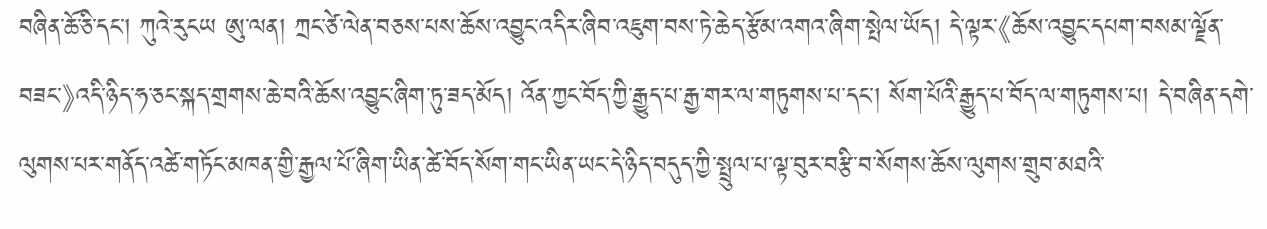བཞིན་ཆོ་ཅི་དང་། ཀུའེ་རུངཡ ཨུ་ལན། ཀྲང་ཙེ་ལེན་བཅས་པས་ཆོས་འབྱུང་འདིར་ཞིབ་འཇུག་བས་ཏེ་ཆེད་རྩོམ་འགའ་ཞིག་སྤེལ་ཡོད། དེ་ལྟར་《ཆོས་འབྱུང་དཔག་བསམ་ལྗོན་བཟང་》འདི་ཉིད་ཧ་ཅང་སྐད་གྲགས་ཆེ་བའི་ཆོས་འབྱུང་ཞིག་ཏུ་ཟད་མོད། འོན་ཀྱང་བོད་ཀྱི་རྒྱུད་པ་རྒྱ་གར་ལ་གཏུགས་པ་དང་། སོག་པོའི་རྒྱུད་པ་བོད་ལ་གཏུགས་པ། དེ་བཞིན་དགེ་ལུགས་པར་གནོད་འཚེ་གཏོང་མཁན་གྱི་རྒྱལ་པོ་ཞིག་ཡིན་ཚེ་བོད་སོག་གང་ཡིན་ཡང་དེ་ཉིད་བདུད་ཀྱི་སྤྲུལ་པ་ལྟ་བུར་བརྩི་བ་སོགས་ཆོས་ལུགས་གྲུབ་མཐའི་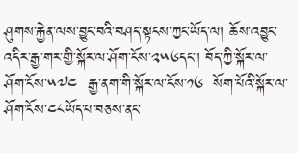ཤུགས་རྐྱེན་ལས་བྱུང་བའི་བཤད་སྟངས་ཀྱང་ཡོད་ལ། ཆོས་འབྱུང་འདིར་རྒྱ་གར་གྱི་སྐོར་ལ་ཤོག་ངོས་༢༥༦དང་། བོད་ཀྱི་སྐོར་ལ་ཤོག་ངོས་༥༧༤  རྒྱ་ནག་གི་སྐོར་ལ་ངོས་༡༦  སོག་པོའི་སྐོར་ལ་ཤོག་ངོས་༤༨ཡོད་པ་བཅས་ནང་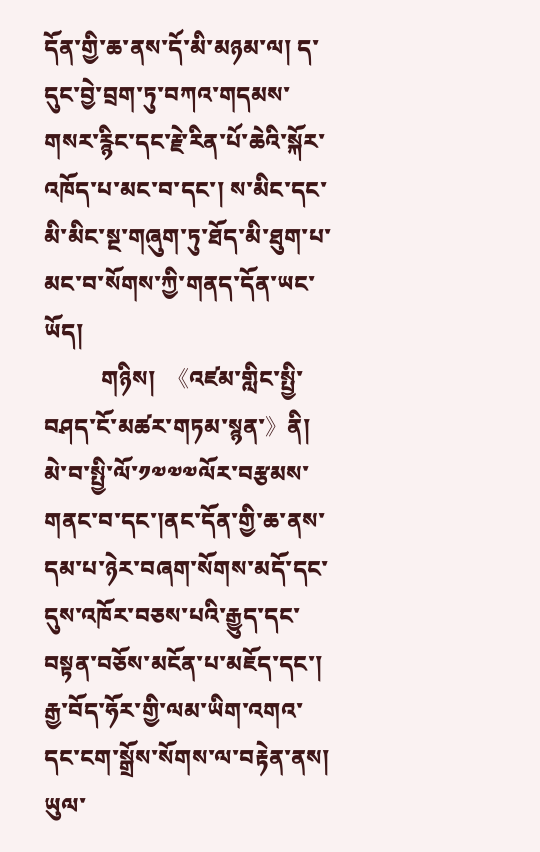དོན་གྱི་ཆ་ནས་དོ་མི་མཉམ་ལ། ད་དུང་བྱེ་བྲག་ཏུ་བཀའ་གདམས་གསར་རྙིང་དང་རྗེ་རིན་པོ་ཆེའི་སྐོར་འཁོད་པ་མང་བ་དང་། ས་མིང་དང་མི་མིང་སྔ་གཞུག་ཏུ་ཐོད་མི་ཐུག་པ་མང་བ་སོགས་ཀྱི་གནད་དོན་ཡང་ཡོད།
          གཉིས།  《འཛམ་གླིང་སྤྱི་བཤད་ངོ་མཚར་གཏམ་སྙན་》ནི། མེ་བ་སྤྱི་ལོ་༡༧༧༧ལོར་བརྩམས་གནང་བ་དང་།ནང་དོན་གྱི་ཆ་ནས་དམ་པ་ཉེར་བཞག་སོགས་མདོ་དང་དུས་འཁོར་བཅས་པའི་རྒྱུད་དང་བསྟན་བཅོས་མངོན་པ་མཇོད་དང་། རྒྱ་བོད་ཧོར་གྱི་ལམ་ཡིག་འགའ་དང་ངག་སྒྲོས་སོགས་ལ་བརྟེན་ནས། ཡུལ་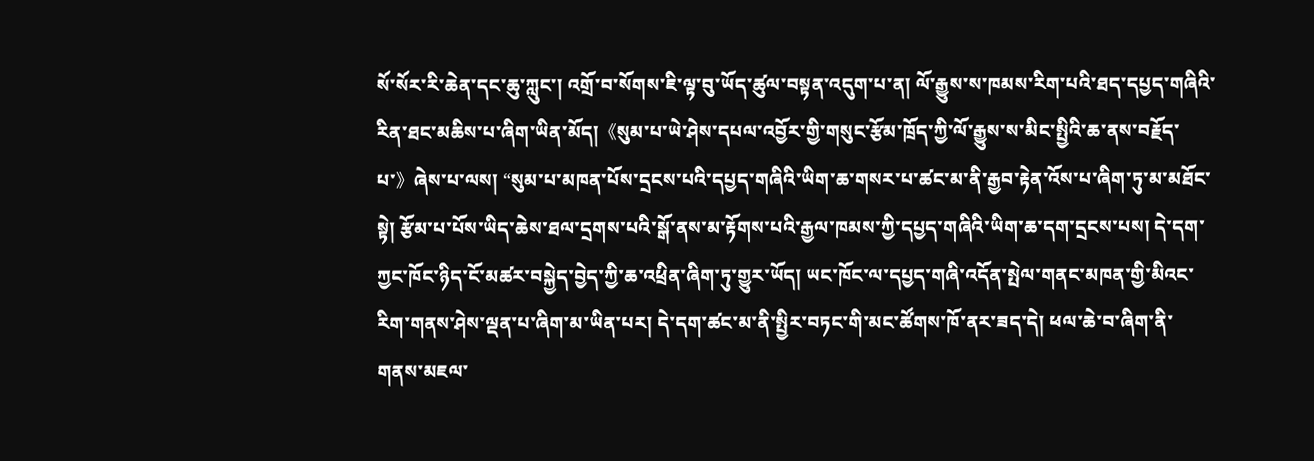སོ་སོར་རི་ཆེན་དང་ཆུ་ཀླུང་། འགྲོ་བ་སོགས་ཇི་ལྟ་བུ་ཡོད་ཚུལ་བསྟན་འདུག་པ་ན། ལོ་རྒྱུས་ས་ཁམས་རིག་པའི་ཐད་དཔྱད་གཞིའི་རིན་ཐང་མཆིས་པ་ཞིག་ཡིན་མོད།《སུམ་པ་ཡེ་ཤེས་དཔལ་འབྱོར་གྱི་གསུང་རྩོམ་ཁྲོད་ཀྱི་ལོ་རྒྱུས་ས་མིང་སྤྱིའི་ཆ་ནས་བརྗོད་པ་》ཞེས་པ་ལས། “སུམ་པ་མཁན་པོས་དྲངས་པའི་དཔྱད་གཞིའི་ཡིག་ཆ་གསར་པ་ཚང་མ་ནི་རྒྱབ་རྟེན་འོས་པ་ཞིག་ཏུ་མ་མཐོང་སྟེ། རྩོམ་པ་པོས་ཡིད་ཆེས་ཐལ་དྲགས་པའི་སྒོ་ནས་མ་རྟོགས་པའི་རྒྱལ་ཁམས་ཀྱི་དཔྱད་གཞིའི་ཡིག་ཆ་དག་དྲངས་པས། དེ་དག་ཀྱང་ཁོང་ཉིད་ངོ་མཚར་བསྐྱེད་བྱེད་ཀྱི་ཆ་འཕྲིན་ཞིག་ཏུ་གྱུར་ཡོད། ཡང་ཁོང་ལ་དཔྱད་གཞི་འདོན་སྤེལ་གནང་མཁན་གྱི་མིའང་རིག་གནས་ཤེས་ལྡན་པ་ཞིག་མ་ཡིན་པར། དེ་དག་ཚང་མ་ནི་སྤྱིར་བཏང་གི་མང་ཚོགས་ཁོ་ནར་ཟད་དེ། ཕལ་ཆེ་བ་ཞིག་ནི་གནས་མཇལ་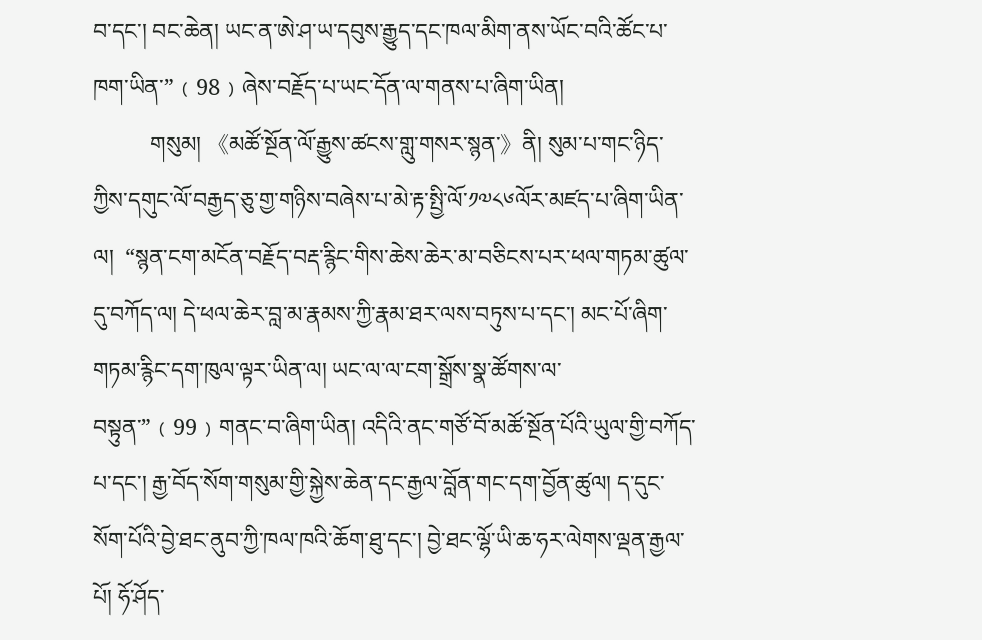བ་དང་། བང་ཆེན། ཡང་ན་ཨེ་ཤ་ཡ་དབུས་རྒྱུད་དང་ཁལ་མིག་ནས་ཡོང་བའི་ཚོང་པ་ཁག་ཡིན་”﹙98﹚ཞེས་བརྗོད་པ་ཡང་དོན་ལ་གནས་པ་ཞིག་ཡིན།
          གསུམ། 《མཚོ་སྔོན་ལོ་རྒྱུས་ཚངས་གླུ་གསར་སྙན་》ནི། སུམ་པ་གང་ཉིད་ཀྱིས་དགུང་ལོ་བརྒྱད་ཅུ་གྱ་གཉིས་བཞེས་པ་མེ་རྟ་སྤྱི་ལོ་༡༧༨༦ལོར་མཛད་པ་ཞིག་ཡིན་ལ།  “སྙན་ངག་མངོན་བརྗོད་བརྡ་རྙིང་གིས་ཆེས་ཆེར་མ་བཅིངས་པར་ཕལ་གཏམ་ཚུལ་དུ་བཀོད་ལ། དེ་ཕལ་ཆེར་བླ་མ་རྣམས་ཀྱི་རྣམ་ཐར་ལས་བཏུས་པ་དང་། མང་པོ་ཞིག་གཏམ་རྙིང་དག་ཁུལ་ལྟར་ཡིན་ལ། ཡང་ལ་ལ་ངག་སྒྲོས་སྣ་ཚོགས་ལ་བསྟུན་”﹙99﹚གནང་བ་ཞིག་ཡིན། འདིའི་ནང་གཙོ་བོ་མཚོ་སྔོན་པོའི་ཡུལ་གྱི་བཀོད་པ་དང་། རྒྱ་བོད་སོག་གསུམ་གྱི་སྐྱེས་ཆེན་དང་རྒྱལ་བློན་གང་དག་བྱོན་ཚུལ། ད་དུང་སོག་པོའི་བྱེ་ཐང་ནུབ་ཀྱི་ཁལ་ཁའི་ཆོག་ཐུ་དང་། བྱེ་ཐང་ལྷོ་ཡི་ཆ་ཧར་ལེགས་ལྡན་རྒྱལ་པོ། ཧོ་ཤོད་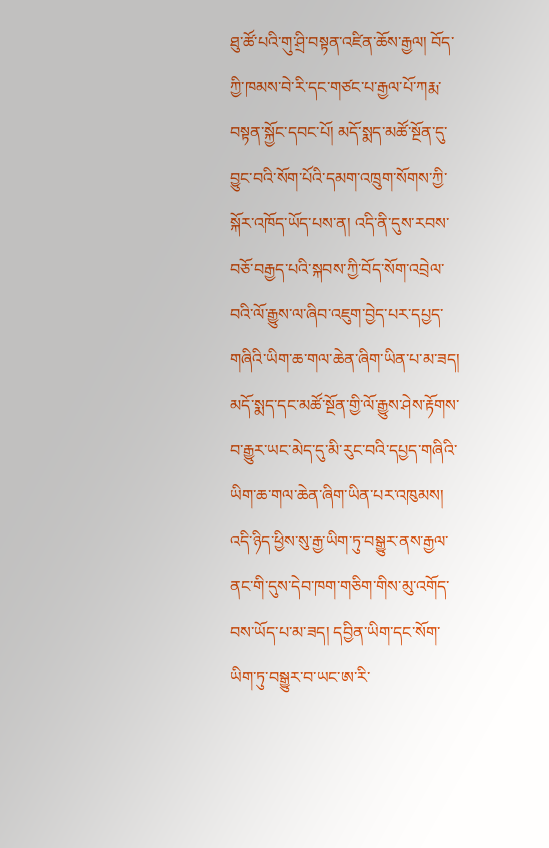ཐུ་ཚོ་པའི་གུ་ཤྲི་བསྟན་འཛིན་ཆོས་རྒྱལ། བོད་ཀྱི་ཁམས་བེ་རི་དང་གཙང་པ་རྒྱལ་པོ་ཀརྨ་བསྟན་སྐྱོང་དབང་པོ། མདོ་སྨད་མཚོ་སྔོན་དུ་བྱུང་བའི་སོག་པོའི་དམག་འཁྲུག་སོགས་ཀྱི་སྐོར་འཁོད་ཡོད་པས་ན། འདི་ནི་དུས་རབས་བཅོ་བརྒྱད་པའི་སྐབས་ཀྱི་བོད་སོག་འབྲེལ་བའི་ལོ་རྒྱུས་ལ་ཞིབ་འཇུག་བྱེད་པར་དཔྱད་གཞིའི་ཡིག་ཆ་གལ་ཆེན་ཞིག་ཡིན་པ་མ་ཟད། མདོ་སྨད་དང་མཚོ་སྔོན་གྱི་ལོ་རྒྱུས་ཤེས་རྟོགས་བ་རྒྱུར་ཡང་མེད་དུ་མི་རུང་བའི་དཔྱད་གཞིའི་ཡིག་ཆ་གལ་ཆེན་ཞིག་ཡིན་པར་འཁུམས། འདི་ཉིད་ཕྱིས་སུ་རྒྱ་ཡིག་ཏུ་བསྒྱུར་ནས་རྒྱལ་ནང་གི་དུས་དེབ་ཁག་གཅིག་གིས་མུ་འགོད་བས་ཡོད་པ་མ་ཟད། དབྱིན་ཡིག་དང་སོག་ཡིག་ཏུ་བསྒྱུར་བ་ཡང་ཨ་རི་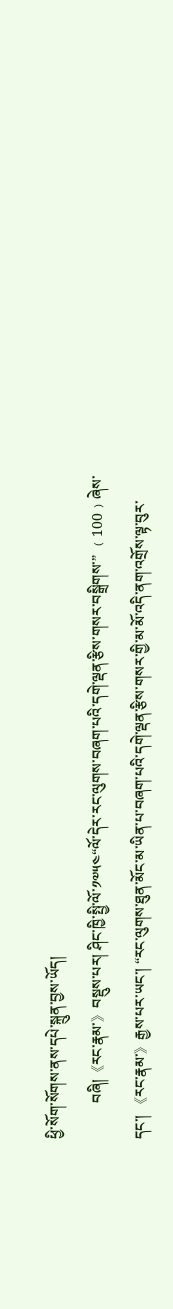ཕྱི་སོག་སོགས་ནས་དཔེ་སྐྲུན་བྱས་ཡོད།
          བཞི།《རང་རྣམ་》བསྡུས་པར། ཤིང་ཁྱི་སྤྱི་ལོ་༡༧༥༤“ལོ་དེར་རང་ལུགས་བཞག་པའི་དགེ་ལྡན་རྩིས་གསར་བསྒྲིགས་” ﹙100﹚ཞེས་དང་། 《རང་རྣམ་》རྒྱས་པར་ཡང་། “རང་ལུགས་ཐུན་མོང་མ་ཡིན་པ་བཞག་པའི་དགེ་ལྡན་རྩིས་གསར་གྱི་མ་མོ་འདི་ནག་འགྲོས་ལྟ་བུར་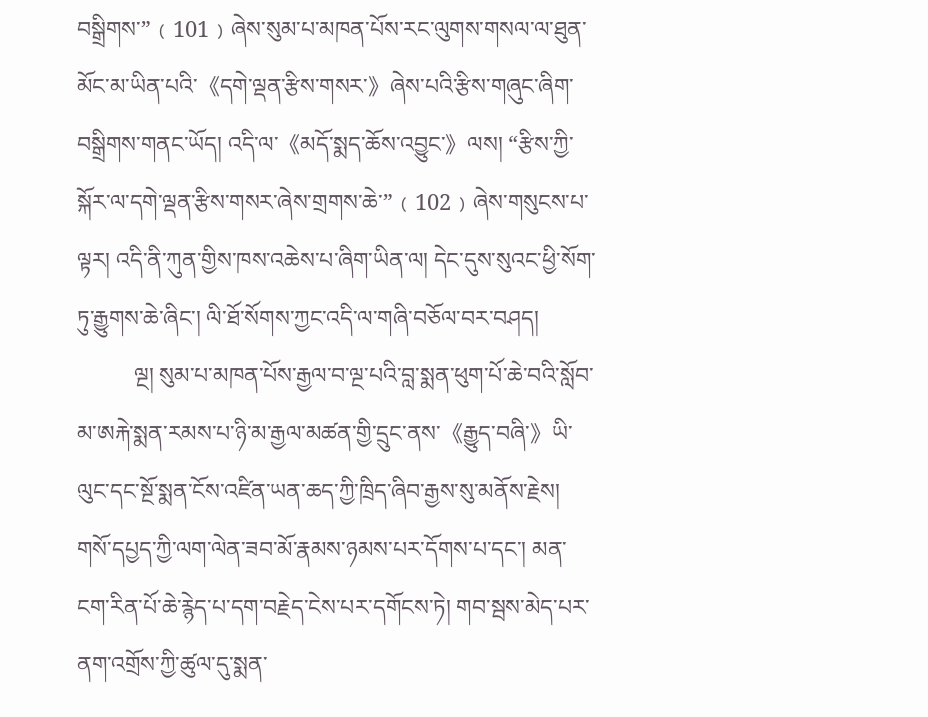བསྒྲིགས་”﹙101﹚ཞེས་སུམ་པ་མཁན་པོས་རང་ལུགས་གསལ་ལ་ཐུན་མོང་མ་ཡིན་པའི་《དགེ་ལྡན་རྩིས་གསར་》ཞེས་པའི་རྩིས་གཞུང་ཞིག་བསྒྲིགས་གནང་ཡོད། འདི་ལ་《མདོ་སྨད་ཆོས་འབྱུང་》ལས། “རྩིས་ཀྱི་སྐོར་ལ་དགེ་ལྡན་རྩིས་གསར་ཞེས་གྲགས་ཆེ་”﹙102﹚ཞེས་གསུངས་པ་ལྟར། འདི་ནི་ཀུན་གྱིས་ཁས་འཆེས་པ་ཞིག་ཡིན་ལ། དེང་དུས་སུའང་ཕྱི་སོག་ཏུ་རྒྱུགས་ཆེ་ཞིང་། ལི་ཐོ་སོགས་ཀྱང་འདི་ལ་གཞི་བཅོལ་བར་བཤད།
          ལྔ། སུམ་པ་མཁན་པོས་རྒྱལ་བ་ལྔ་པའི་བླ་སྨན་ཕུག་པོ་ཆེ་བའི་སློབ་མ་ཨརྐེ་སྨན་རམས་པ་ཉི་མ་རྒྱལ་མཚན་གྱི་དྲུང་ནས་《རྒྱུད་བཞི་》ཡི་ལུང་དང་སྔོ་སྨན་ངོས་འཛིན་ཡན་ཆད་ཀྱི་ཁྲིད་ཞིབ་རྒྱས་སུ་མནོས་རྗེས། གསོ་དཔྱད་ཀྱི་ལག་ལེན་ཟབ་མོ་རྣམས་ཉམས་པར་དོགས་པ་དང་། མན་ངག་རིན་པོ་ཆེ་རྙེད་པ་དག་བརྗེད་ངེས་པར་དགོངས་ཏེ། གབ་སྦས་མེད་པར་ནག་འགྲོས་ཀྱི་ཚུལ་དུ་སྨན་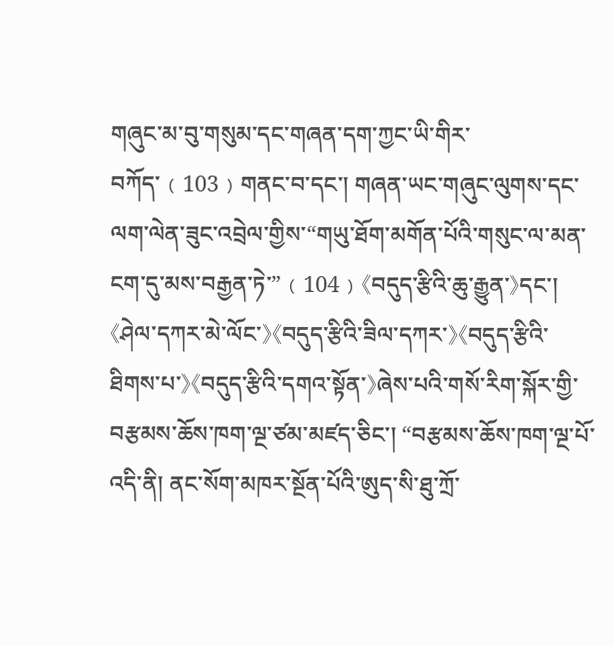གཞུང་མ་བུ་གསུམ་དང་གཞན་དག་ཀྱང་ཡི་གིར་བཀོད་﹙103﹚གནང་བ་དང་། གཞན་ཡང་གཞུང་ལུགས་དང་ལག་ལེན་ཟུང་འབྲེལ་གྱིས་“གཡུ་ཐོག་མགོན་པོའི་གསུང་ལ་མན་ངག་དུ་མས་བརྒྱན་ཏེ་”﹙104﹚《བདུད་རྩིའི་ཆུ་རྒྱུན་》དང་། 《ཤེལ་དཀར་མེ་ལོང་》《བདུད་རྩིའི་ཟིལ་དཀར་》《བདུད་རྩིའི་ཐིགས་པ་》《བདུད་རྩིའི་དགའ་སྟོན་》ཞེས་པའི་གསོ་རིག་སྐོར་གྱི་བརྩམས་ཆོས་ཁག་ལྔ་ཙམ་མཛད་ཅིང་། “བརྩམས་ཆོས་ཁག་ལྔ་པོ་འདི་ནི། ནང་སོག་མཁར་སྔོན་པོའི་ཨུད་སི་ཐུ་ཀྲོ་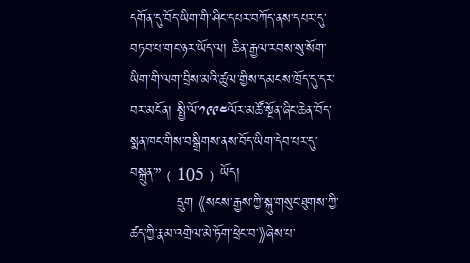དགོན་དུ་བོད་ཡིག་གི་ཤིང་དཔར་བཀོད་ནས་དཔར་དུ་བཏབ་པ་གང་ཉར་ཡོད་ལ། ཆིན་རྒྱལ་རབས་སུ་སོག་ཡིག་གི་ལག་བྲིས་མའི་ཚུལ་གྱིས་དམངས་ཁྲོད་དུ་དར་བར་མངོན། སྤྱི་ལོ་༡༩༩༤ལོར་མཚོ་སྔོན་ཞིང་ཆེན་བོད་སྨན་ཁང་གིས་བསྒྲིགས་ནས་བོད་ཡིག་དེབ་པར་དུ་བསྐྲུན་”﹙105﹚ཡོད།
          དྲུག 《སངས་རྒྱས་ཀྱི་སྐུ་གསུང་ཐུགས་ཀྱི་ཚད་ཀྱི་རྣམ་འགྲེལ་མེ་ཏོག་ཕྲེང་བ་》ཞེས་པ་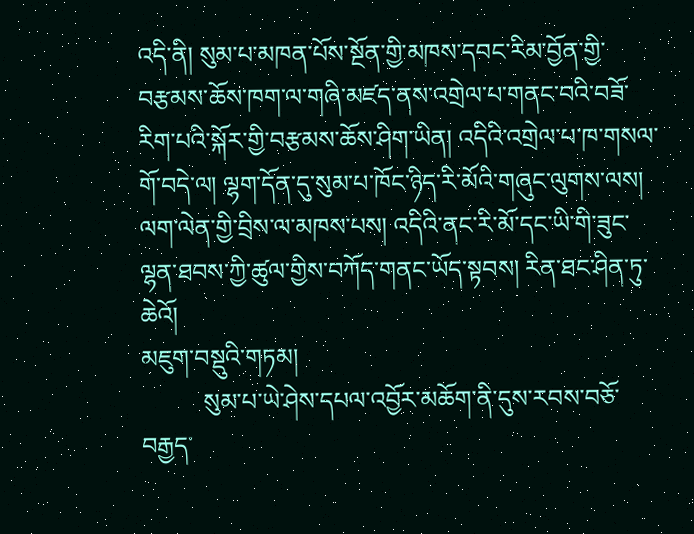འདི་ནི། སུམ་པ་མཁན་པོས་སྔོན་གྱི་མཁས་དབང་རིམ་བྱོན་གྱི་བརྩམས་ཆོས་ཁག་ལ་གཞི་མཛད་ནས་འགྲེལ་པ་གནང་བའི་བཟོ་རིག་པའི་སྐོར་གྱི་བརྩམས་ཆོས་ཤིག་ཡིན། འདིའི་འགྲེལ་པ་ཁ་གསལ་གོ་བདེ་ལ། ལྷག་དོན་དུ་སུམ་པ་ཁོང་ཉིད་རི་མོའི་གཞུང་ལུགས་ལས། ལག་ལེན་གྱི་བྲིས་ལ་མཁས་པས། འདིའི་ནང་རི་མོ་དང་ཡི་གི་ཟུང་ལྷན་ཐབས་ཀྱི་ཚུལ་གྱིས་བཀོད་གནང་ཡོད་སྟབས། རིན་ཐང་ཤིན་ཏུ་ཆེའོ།
མཇུག་བསྡུའི་གཏམ།
          སུམ་པ་ཡེ་ཤེས་དཔལ་འབྱོར་མཆོག་ནི་དུས་རབས་བཅོ་བརྒྱད་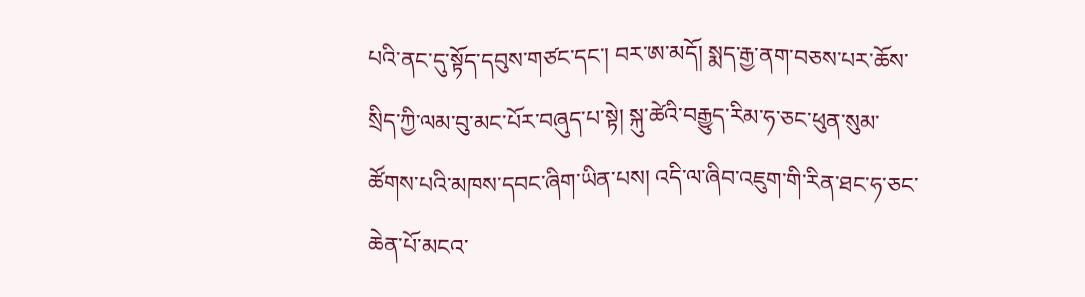པའི་ནང་དུ་སྟོད་དབུས་གཙང་དང་། བར་ཨ་མདོ། སྨད་རྒྱ་ནག་བཅས་པར་ཆོས་སྲིད་ཀྱི་ལམ་བུ་མང་པོར་བཞུད་པ་སྟེ། སྐུ་ཚེའི་བརྒྱུད་རིམ་ཧ་ཅང་ཕུན་སུམ་ཚོགས་པའི་མཁས་དབང་ཞིག་ཡིན་པས། འདི་ལ་ཞིབ་འཇུག་གི་རིན་ཐང་ཧ་ཅང་ཆེན་པོ་མངའ་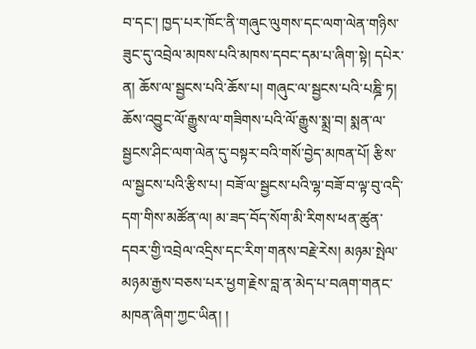བ་དང་། ཁྱད་པར་ཁོང་ནི་གཞུང་ལུགས་དང་ལག་ལེན་གཉིས་ཟུང་དུ་འབྲེལ་མཁས་པའི་མཁས་དབང་དམ་པ་ཞིག་སྟེ། དཔེར་ན། ཆོས་ལ་སྦྱངས་པའི་ཆོས་པ། གཞུང་ལ་སྦྱངས་པའི་པཎྜི་ཏ། ཆོས་འབྱུང་ལོ་རྒྱུས་ལ་གཟིགས་པའི་ལོ་རྒྱུས་སྨྲ་བ། སྨན་ལ་སྦྱངས་ཤིང་ལག་ལེན་དུ་བསྟར་བའི་གསོ་བྱེད་མཁན་པོ། རྩིས་ལ་སྦྱངས་པའི་རྩིས་པ། བཟོ་ལ་སྦྱངས་པའི་ལྷ་བཟོ་བ་ལྟ་བུ་འདི་དག་གིས་མཚོན་ལ། མ་ཟད་བོད་སོག་མི་རིགས་ཕན་ཚུན་དབར་གྱི་འབྲེལ་འདྲིས་དང་རིག་གནས་བརྗེ་རེས། མཉམ་སྤེལ་མཉམ་རྒྱས་བཅས་པར་ཕྱག་རྗེས་བླ་ན་མེད་པ་བཞག་གནང་མཁན་ཞིག་ཀྱང་ཡིན། །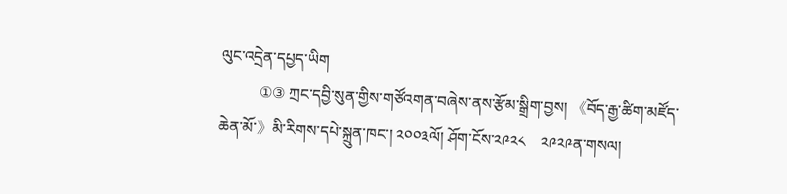ལུང་འདྲེན་དཔྱད་ཡིག
          ①③ ཀྲང་དབྱི་སུན་གྱིས་གཙོའགན་བཞེས་ནས་རྩོམ་སྒྲིག་བྱས། 《བོད་རྒྱ་ཚིག་མཛོད་ཆེན་མོ་》མི་རིགས་དཔེ་སྐྲུན་ཁང་། ༢༠༠༣ལོ། ཤོག་ངོས་༢༩༢༨    ༢༩༢༩ན་གསལ།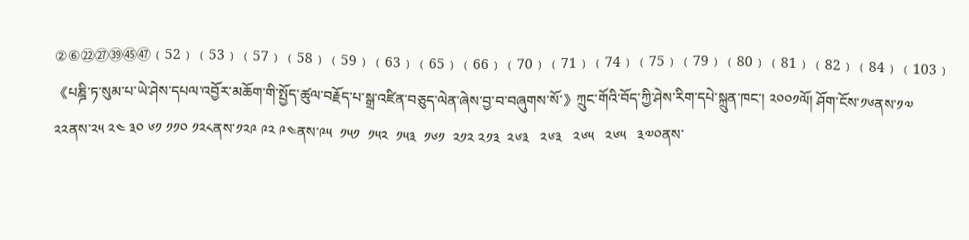②⑥㉒㉗㊴㊺㊼﹙52﹚﹙53﹚﹙57﹚﹙58﹚﹙59﹚﹙63﹚﹙65﹚﹙66﹚﹙70﹚﹙71﹚﹙74﹚﹙75﹚﹙79﹚﹙80﹚﹙81﹚﹙82﹚﹙84﹚﹙103﹚《པཎྜི་ཏ་སུམ་པ་ཡེ་ཤེས་དཔལ་འབྱོར་མཆོག་གི་སྤྱོད་ཚུལ་བརྗོད་པ་སྒྲ་འཛིན་བཅུད་ལེན་ཞེས་བྱ་བ་བཞུགས་སོ་》ཀྲུང་གོའི་བོད་ཀྱི་ཤེས་རིག་དཔེ་སྐྲུན་ཁང་། ༢༠༠༡ལོ། ཤོག་ངོས་༡༦ནས་༡༧   ༢༢ནས་༢༥ ༢༤ ༣༠ ༦༡ ༡༡༠ ༡༢༨ནས་༡༢༩ ༩༢ ༩༤ནས་༩༥  ༡༥༡  ༡༥༢  ༡༥༣  ༡༦༡  ༢༡༢ ༢༡༣  ༢༦༣   ༢༦༣   ༢༦༥   ༢༦༥   ༣༧༠ནས་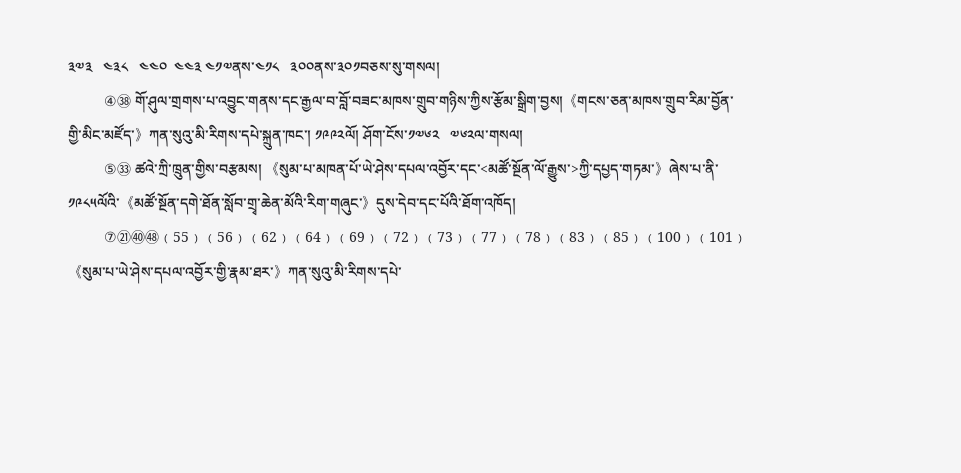༣༧༣   ༤༣༨   ༤༤༠  ༤༤༣ ༤༡༧ནས་༤༡༨   ༣༠༠ནས་༣༠༡བཅས་སུ་གསལ།
          ④㊳ གོ་ཤུལ་གྲགས་པ་འབྱུང་གནས་དང་རྒྱལ་བ་བློ་བཟང་མཁས་གྲུབ་གཉིས་ཀྱིས་རྩོམ་སྒྲིག་བྱས།《གངས་ཅན་མཁས་གྲུབ་རིམ་བྱོན་གྱི་མིང་མཛོད་》ཀན་སུའུ་མི་རིགས་དཔེ་སྐྲུན་ཁང་། ༡༩༩༢ལོ། ཤོག་ངོས་༡༧༦༢   ༧༦༢ལ་གསལ།
          ⑤㉝ ཚའེ་ཀྲི་ཁྲུན་གྱིས་བརྩམས། 《སུམ་པ་མཁན་པོ་ཡེ་ཤེས་དཔལ་འབྱོར་དང་<མཚོ་སྔོན་ལོ་རྒྱུས་>ཀྱི་དཔྱད་གཏམ་》ཞེས་པ་ནི་༡༩༨༥ལོའི་《མཚོ་སྔོན་དགེ་ཐོན་སློབ་གྲྭ་ཆེན་མོའི་རིག་གཞུང་》དུས་དེབ་དང་པོའི་ཐོག་འཁོད།
          ⑦㉑㊵㊽﹙55﹚﹙56﹚﹙62﹚﹙64﹚﹙69﹚﹙72﹚﹙73﹚﹙77﹚﹙78﹚﹙83﹚﹙85﹚﹙100﹚﹙101﹚《སུམ་པ་ཡེ་ཤེས་དཔལ་འབྱོར་གྱི་རྣམ་ཐར་》ཀན་སུའུ་མི་རིགས་དཔེ་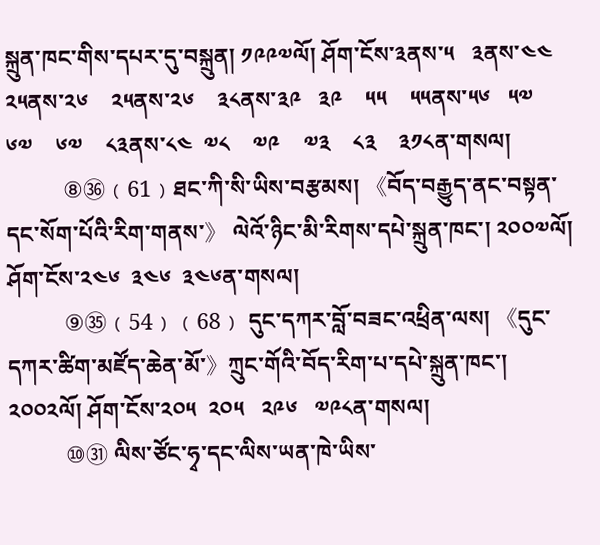སྐྲུན་ཁང་གིས་དཔར་དུ་བསྐྲུན། ༡༩༩༧ལོ། ཤོག་ངོས་༣ནས་༥   ༣ནས་༤༤    ༢༥ནས་༢༦    ༢༥ནས་༢༦    ༣༨ནས་༣༩   ༣༩    ༥༥    ༥༥ནས་༥༦   ༥༧   ༦༧    ༦༧    ༨༣ནས་༨༤  ༧༨    ༧༩    ༧༣    ༨༣    ༣༡༨ན་གསལ།
          ⑧㊱﹙61﹚ཐང་ཀི་སི་ཡིས་བརྩམས། 《བོད་བརྒྱུད་ནང་བསྟན་དང་སོག་པོའི་རིག་གནས་》 ལེའོ་ཉིང་མི་རིགས་དཔེ་སྐྲུན་ཁང་། ༢༠༠༧ལོ། ཤོག་ངོས་༢༤༦  ༣༤༦  ༣༤༦ན་གསལ།
          ⑨㉟﹙54﹚﹙68﹚ དུང་དཀར་བློ་བཟང་འཕྲིན་ལས། 《དུང་དཀར་ཚིག་མཛོད་ཆེན་མོ་》ཀྲུང་གོའི་བོད་རིག་པ་དཔེ་སྐྲུན་ཁང་། ༢༠༠༢ལོ། ཤོག་ངོས་༢༠༥  ༢༠༥   ༢༩༦   ༧༩༨ན་གསལ།
          ⑩㉛ ལིས་ཙོང་ཧྭ་དང་ལིས་ཡན་ཁེ་ཡིས་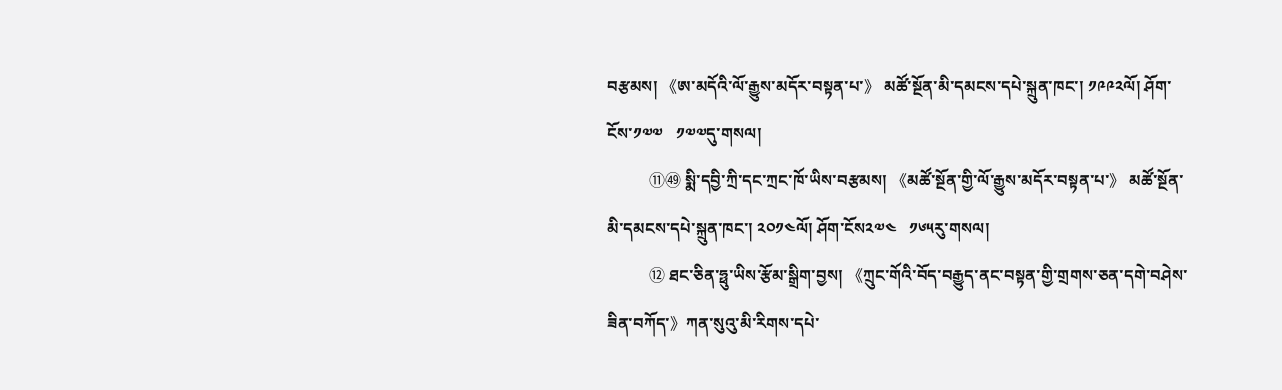བརྩམས། 《ཨ་མདོའི་ལོ་རྒྱུས་མདོར་བསྟན་པ་》 མཚོ་སྔོན་མི་དམངས་དཔེ་སྐྲུན་ཁང་། ༡༩༩༢ལོ། ཤོག་ངོས་༡༧༧   ༡༧༧དུ་གསལ།
          ⑪㊾ སྨི་དབྱི་ཀྲི་དང་ཀྲང་ཁོ་ཡིས་བརྩམས། 《མཚོ་སྔོན་གྱི་ལོ་རྒྱུས་མདོར་བསྟན་པ་》 མཚོ་སྔོན་མི་དམངས་དཔེ་སྐྲུན་ཁང་། ༢༠༡༤ལོ། ཤོག་ངོས༢༧༤   ༡༦༥རུ་གསལ།
          ⑫ ཐང་ཅིན་ཧྥུ་ཡིས་རྩོམ་སྒྲིག་བྱས། 《ཀྲུང་གོའི་བོད་བརྒྱུད་ནང་བསྟན་གྱི་གྲགས་ཅན་དགེ་བཤེས་ཟིན་བཀོད་》ཀན་སུའུ་མི་རིགས་དཔེ་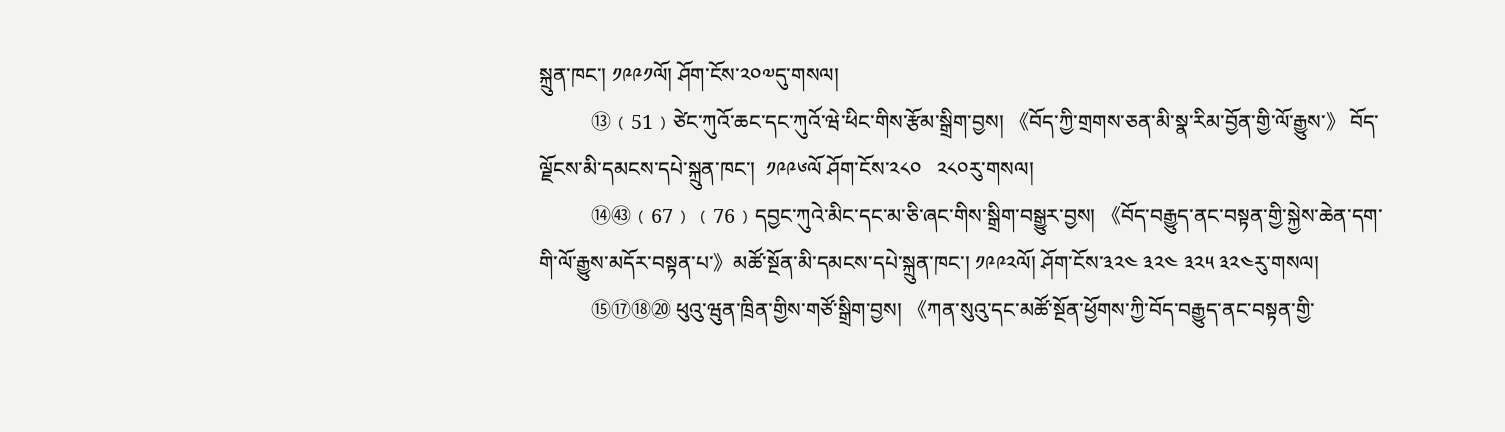སྐྲུན་ཁང་། ༡༩༩༡ལོ། ཤོག་ངོས་༢༠༧དུ་གསལ།
          ⑬﹙51﹚ཙེང་ཀུའོ་ཆང་དང་ཀུའོ་ཝེ་ཕིང་གིས་རྩོམ་སྒྲིག་བྱས། 《བོད་ཀྱི་གྲགས་ཅན་མི་སྣ་རིམ་བྱོན་གྱི་ལོ་རྒྱུས་》 བོད་ལྗོངས་མི་དམངས་དཔེ་སྐྲུན་ཁང་།  ༡༩༩༦ལོ ཤོག་ངོས་༢༨༠   ༢༨༠རུ་གསལ།
          ⑭㊸﹙67﹚﹙76﹚དབྱང་ཀུའེ་མིང་དང་མ་ཅི་ཞང་གིས་སྒྲིག་བསྒྱུར་བྱས། 《བོད་བརྒྱུད་ནང་བསྟན་གྱི་སྐྱེས་ཆེན་དག་གི་ལོ་རྒྱུས་མདོར་བསྟན་པ་》མཚོ་སྔོན་མི་དམངས་དཔེ་སྐྲུན་ཁང་། ༡༩༩༢ལོ། ཤོག་ངོས་༣༢༤ ༣༢༤ ༣༢༥ ༣༢༤རུ་གསལ།
          ⑮⑰⑱⑳ ཕུའུ་ཝུན་ཁྲིན་གྱིས་གཙོ་སྒྲིག་བྱས། 《ཀན་སུའུ་དང་མཚོ་སྔོན་ཕྱོགས་ཀྱི་བོད་བརྒྱུད་ནང་བསྟན་གྱི་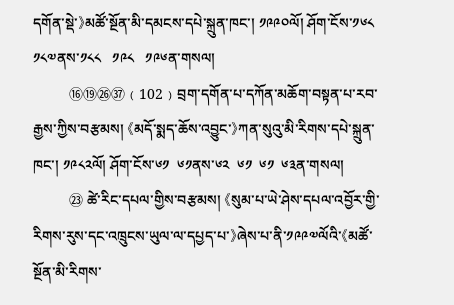དགོན་སྡེ་》མཚོ་སྔོན་མི་དམངས་དཔེ་སྐྲུན་ཁང་། ༡༩༩༠ལོ། ཤོག་ངོས་༡༦༨   ༡༨༧ནས་༡༨༨   ༡༩༨   ༡༩༦ན་གསལ།
          ⑯⑲㉖㊲﹙102﹚བྲག་དགོན་པ་དཀོན་མཆོག་བསྟན་པ་རབ་རྒྱས་ཀྱིས་བརྩམས། 《མདོ་སྨད་ཆོས་འབྱུང་》ཀན་སུའུ་མི་རིགས་དཔེ་སྐྲུན་ཁང་། ༡༩༨༢ལོ། ཤོག་ངོས་༦༡  ༦༡ནས་༦༢  ༦༡  ༦༡  ༦༣ན་གསལ།
          ㉓ ཚེ་རིང་དཔལ་གྱིས་བརྩམས། 《སུམ་པ་ཡེ་ཤེས་དཔལ་འབྱོར་གྱི་རིགས་རུས་དང་འཁྲུངས་ཡུལ་ལ་དཔྱད་པ་》ཞེས་པ་ནི་༡༩༩༧ལོའི་《མཚོ་སྔོན་མི་རིགས་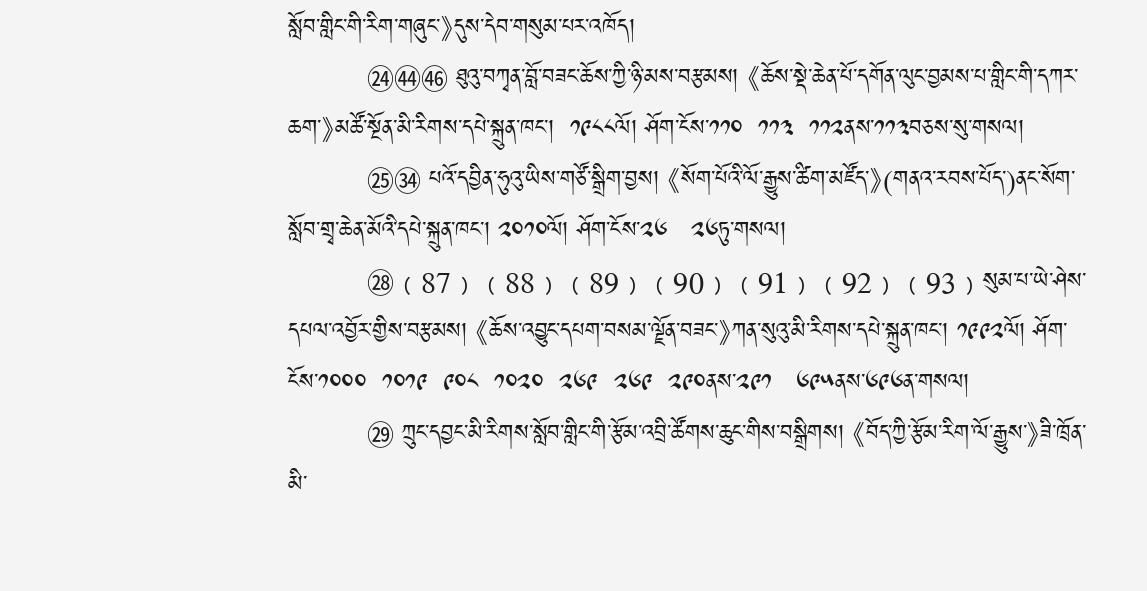སློབ་གླིང་གི་རིག་གཞུང་》དུས་དེབ་གསུམ་པར་འཁོད།
          ㉔㊹㊻ ཐུའུ་བཀྭན་བློ་བཟང་ཆོས་ཀྱི་ཉི་མས་བརྩམས། 《ཆོས་སྡེ་ཆེན་པོ་དགོན་ལུང་བྱམས་པ་གླིང་གི་དཀར་ཆག་》མཚོ་སྔོན་མི་རིགས་དཔེ་སྐྲུན་ཁང་།  ༡༩༨༨ལོ། ཤོག་ངོས་༡༡༠  ༡༡༣  ༡༡༢ནས་༡༡༣བཅས་སུ་གསལ།
          ㉕㉞ པའོ་དབྱིན་ཧུའུ་ཡིས་གཙོ་སྒྲིག་བྱས། 《སོག་པོའི་ལོ་རྒྱུས་ཚིག་མཛོད་》(གནའ་རབས་པོད་)ནང་སོག་སློབ་གྲྭ་ཆེན་མོའི་དཔེ་སྐྲུན་ཁང་། ༢༠༡༠ལོ། ཤོག་ངོས་༢༦   ༢༦ཏུ་གསལ།
          ㉘﹙87﹚﹙88﹚﹙89﹚﹙90﹚﹙91﹚﹙92﹚﹙93﹚སུམ་པ་ཡེ་ཤེས་དཔལ་འབྱོར་གྱིས་བརྩམས། 《ཆོས་འབྱུང་དཔག་བསམ་ལྗོན་བཟང་》ཀན་སུའུ་མི་རིགས་དཔེ་སྐྲུན་ཁང་། ༡༩༩༢ལོ། ཤོག་ངོས་༡༠༠༠  ༡༠༡༩  ༩༠༨  ༡༠༢༠  ༢༦༩  ༢༦༩  ༢༩༠ནས་༢༩༡   ༦༩༥ནས་༦༩༦ན་གསལ།
          ㉙ ཀྲུང་དབྱང་མི་རིགས་སློབ་གླིང་གི་རྩོམ་འབྲི་ཚོགས་ཆུང་གིས་བསྒྲིགས། 《བོད་ཀྱི་རྩོམ་རིག་ལོ་རྒྱུས་》ཟི་ཁྲོན་མི་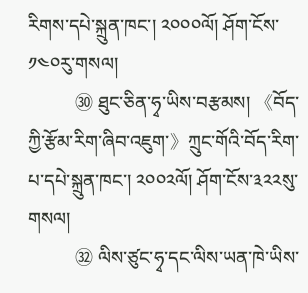རིགས་དཔེ་སྐྲུན་ཁང་། ༢༠༠༠ལོ། ཤོག་ངོས་༡༤༠རུ་གསལ།
          ㉚ ཐུང་ཅིན་ཧྭ་ཡིས་བརྩམས། 《བོད་ཀྱི་རྩོམ་རིག་ཞིབ་འཇུག་》ཀྲུང་གོའི་བོད་རིག་པ་དཔེ་སྐྲུན་ཁང་། ༢༠༠༢ལོ། ཤོག་ངོས་༣༢༢སུ་གསལ།
          ㉜ ལིས་ཙུང་ཧྭ་དང་ལིས་ཡན་ཁེ་ཡིས་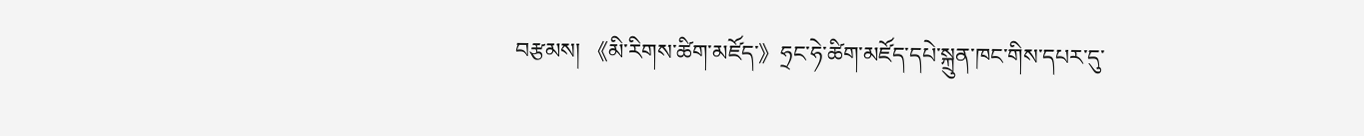བརྩམས། 《མི་རིགས་ཚིག་མཛོད་》ཧྲང་ཧེ་ཚིག་མཛོད་དཔེ་སྐྲུན་ཁང་གིས་དཔར་དུ་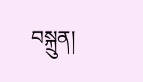བསྐྲུན།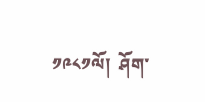༡༩༨༡ལོ།  ཤོག་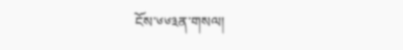ངོས་༦༦༣ན་གསལ།